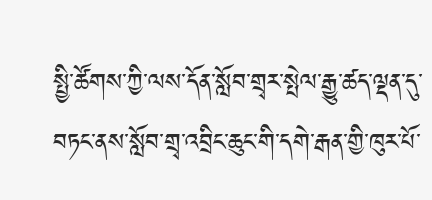སྤྱི་ཚོགས་ཀྱི་ལས་དོན་སློབ་གྲྭར་སྤེལ་རྒྱུ་ཚད་ལྡན་དུ་བཏང་ནས་སློབ་གྲྭ་འབྲིང་ཆུང་གི་དགེ་རྒན་གྱི་ཁུར་པོ་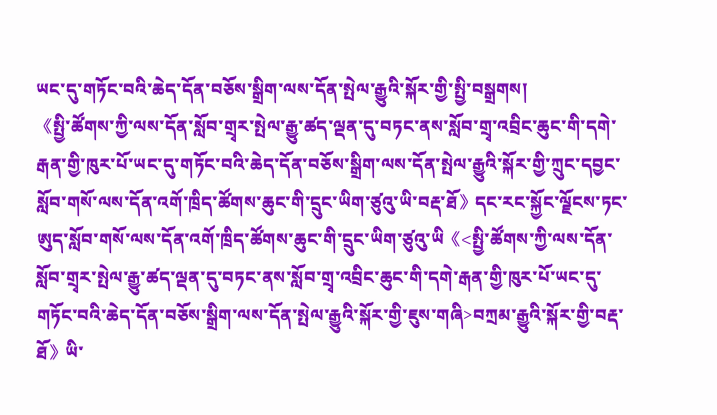ཡང་དུ་གཏོང་བའི་ཆེད་དོན་བཅོས་སྒྲིག་ལས་དོན་སྤེལ་རྒྱུའི་སྐོར་གྱི་སྤྱི་བསྒྲགས།
《སྤྱི་ཚོགས་ཀྱི་ལས་དོན་སློབ་གྲྭར་སྤེལ་རྒྱུ་ཚད་ལྡན་དུ་བཏང་ནས་སློབ་གྲྭ་འབྲིང་ཆུང་གི་དགེ་རྒན་གྱི་ཁུར་པོ་ཡང་དུ་གཏོང་བའི་ཆེད་དོན་བཅོས་སྒྲིག་ལས་དོན་སྤེལ་རྒྱུའི་སྐོར་གྱི་ཀྲུང་དབྱང་སློབ་གསོ་ལས་དོན་འགོ་ཁྲིད་ཚོགས་ཆུང་གི་དྲུང་ཡིག་ཙུའུ་ཡི་བརྡ་ཐོ》དང་རང་སྐྱོང་ལྗོངས་ཏང་ཨུད་སློབ་གསོ་ལས་དོན་འགོ་ཁྲིད་ཚོགས་ཆུང་གི་དྲུང་ཡིག་ཙུའུ་ཡི《<སྤྱི་ཚོགས་ཀྱི་ལས་དོན་སློབ་གྲྭར་སྤེལ་རྒྱུ་ཚད་ལྡན་དུ་བཏང་ནས་སློབ་གྲྭ་འབྲིང་ཆུང་གི་དགེ་རྒན་གྱི་ཁུར་པོ་ཡང་དུ་གཏོང་བའི་ཆེད་དོན་བཅོས་སྒྲིག་ལས་དོན་སྤེལ་རྒྱུའི་སྐོར་གྱི་ཇུས་གཞི>བཀྲམ་རྒྱུའི་སྐོར་གྱི་བརྡ་ཐོ》ཡི་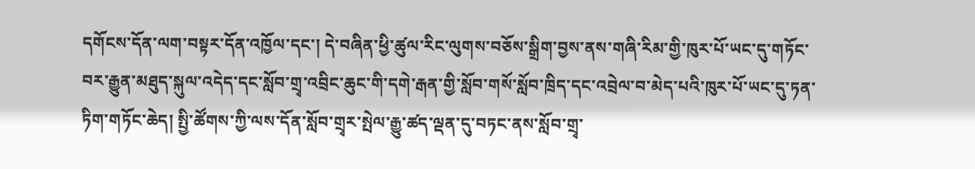དགོངས་དོན་ལག་བསྟར་དོན་འཁྱོལ་དང་། དེ་བཞིན་ཕྱི་ཚུལ་རིང་ལུགས་བཅོས་སྒྲིག་བྱས་ནས་གཞི་རིམ་གྱི་ཁུར་པོ་ཡང་དུ་གཏོང་བར་རྒྱུན་མཐུད་སྐུལ་འདེད་དང་སློབ་གྲྭ་འབྲིང་ཆུང་གི་དགེ་རྒན་གྱི་སློབ་གསོ་སློབ་ཁྲིད་དང་འབྲེལ་བ་མེད་པའི་ཁུར་པོ་ཡང་དུ་ཏན་ཏིག་གཏོང་ཆེད། སྤྱི་ཚོགས་ཀྱི་ལས་དོན་སློབ་གྲྭར་སྤེལ་རྒྱུ་ཚད་ལྡན་དུ་བཏང་ནས་སློབ་གྲྭ་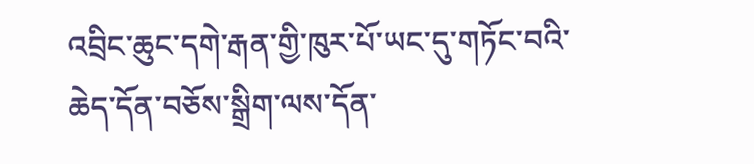འབྲིང་ཆུང་དགེ་རྒན་གྱི་ཁུར་པོ་ཡང་དུ་གཏོང་བའི་ཆེད་དོན་བཅོས་སྒྲིག་ལས་དོན་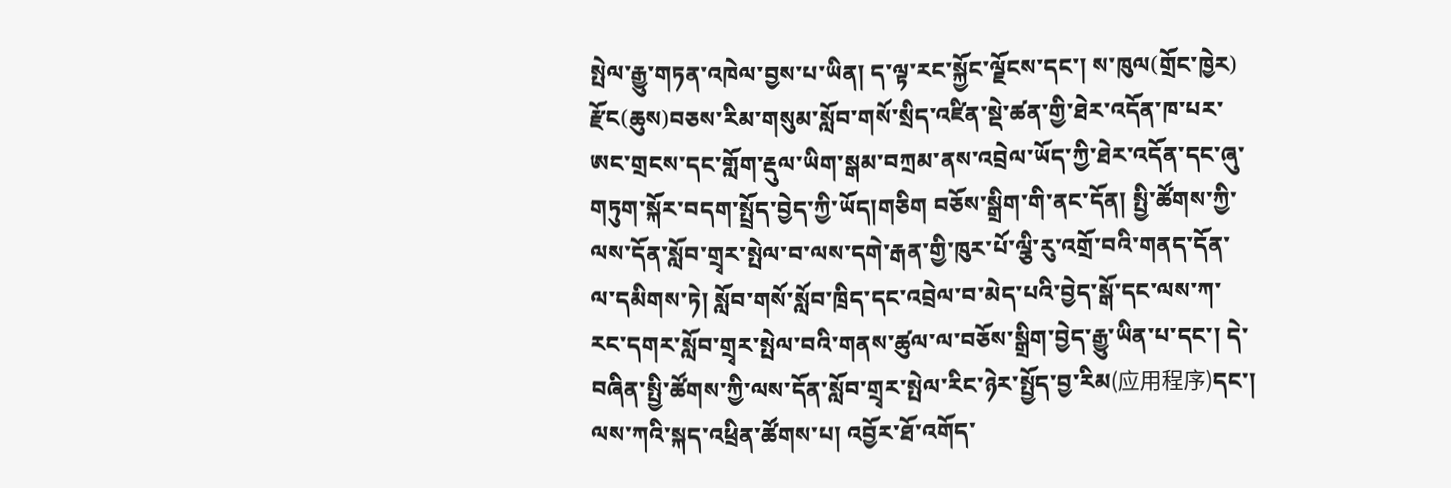སྤེལ་རྒྱུ་གཏན་འཁེལ་བྱས་པ་ཡིན། ད་ལྟ་རང་སྐྱོང་ལྗོངས་དང་། ས་ཁུལ(གྲོང་ཁྱེར) རྫོང(ཆུས)བཅས་རིམ་གསུམ་སློབ་གསོ་སྲིད་འཛིན་སྡེ་ཚན་གྱི་ཐེར་འདོན་ཁ་པར་ཨང་གྲངས་དང་གློག་རྡུལ་ཡིག་སྒམ་བཀྲམ་ནས་འབྲེལ་ཡོད་ཀྱི་ཐེར་འདོན་དང་ཞུ་གཏུག་སྐོར་བདག་སྤྲོད་བྱེད་ཀྱི་ཡོད།གཅིག བཅོས་སྒྲིག་གི་ནང་དོན། སྤྱི་ཚོགས་ཀྱི་ལས་དོན་སློབ་གྲྭར་སྤེལ་བ་ལས་དགེ་རྒན་གྱི་ཁུར་པོ་ལྕི་རུ་འགྲོ་བའི་གནད་དོན་ལ་དམིགས་ཏེ། སློབ་གསོ་སློབ་ཁྲིད་དང་འབྲེལ་བ་མེད་པའི་བྱེད་སྒོ་དང་ལས་ཀ་རང་དགར་སློབ་གྲྭར་སྤེལ་བའི་གནས་ཚུལ་ལ་བཅོས་སྒྲིག་བྱེད་རྒྱུ་ཡིན་པ་དང་། དེ་བཞིན་སྤྱི་ཚོགས་ཀྱི་ལས་དོན་སློབ་གྲྭར་སྤེལ་རིང་ཉེར་སྤྱོད་བྱ་རིམ(应用程序)དང་། ལས་ཀའི་སྐད་འཕྲིན་ཚོགས་པ། འབྱོར་ཐོ་འགོད་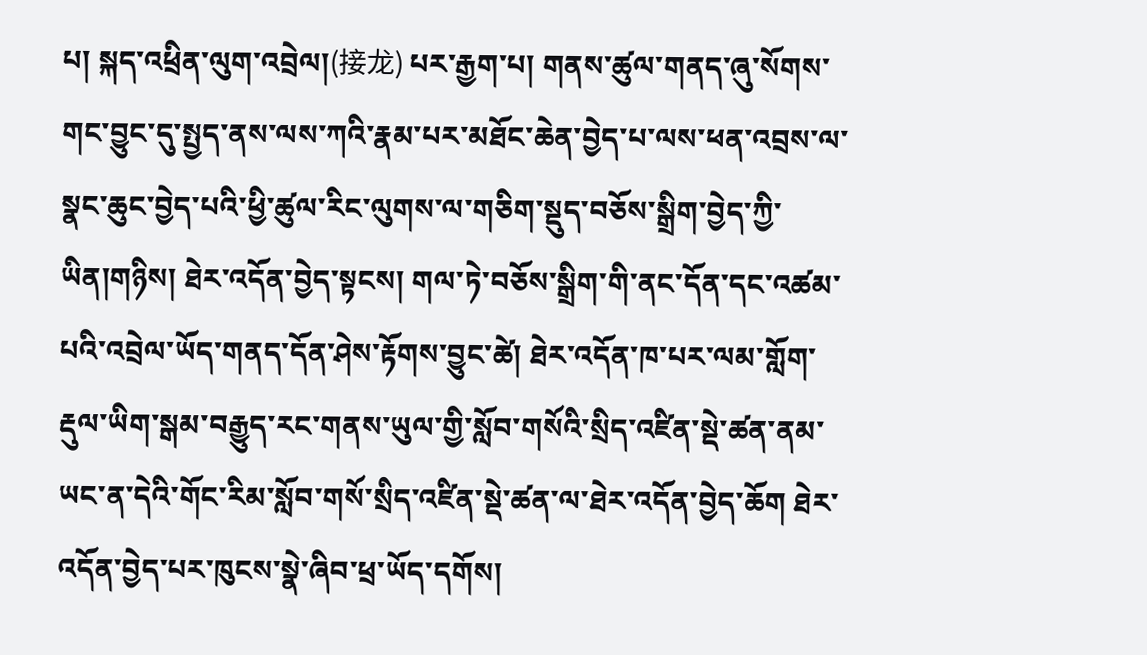པ། སྐད་འཕྲིན་ལུག་འབྲེལ།(接龙) པར་རྒྱག་པ། གནས་ཚུལ་གནད་ཞུ་སོགས་གང་བྱུང་དུ་སྤྱད་ནས་ལས་ཀའི་རྣམ་པར་མཐོང་ཆེན་བྱེད་པ་ལས་ཕན་འབྲས་ལ་སྣང་ཆུང་བྱེད་པའི་ཕྱི་ཚུལ་རིང་ལུགས་ལ་གཅིག་སྡུད་བཅོས་སྒྲིག་བྱེད་ཀྱི་ཡིན།གཉིས། ཐེར་འདོན་བྱེད་སྟངས། གལ་ཏེ་བཅོས་སྒྲིག་གི་ནང་དོན་དང་འཚམ་པའི་འབྲེལ་ཡོད་གནད་དོན་ཤེས་རྟོགས་བྱུང་ཚེ། ཐེར་འདོན་ཁ་པར་ལམ་གློག་རྡུལ་ཡིག་སྒམ་བརྒྱུད་རང་གནས་ཡུལ་གྱི་སློབ་གསོའི་སྲིད་འཛིན་སྡེ་ཚན་ནམ་ཡང་ན་དེའི་གོང་རིམ་སློབ་གསོ་སྲིད་འཛིན་སྡེ་ཚན་ལ་ཐེར་འདོན་བྱེད་ཆོག ཐེར་འདོན་བྱེད་པར་ཁུངས་སྣེ་ཞིབ་ཕྲ་ཡོད་དགོས།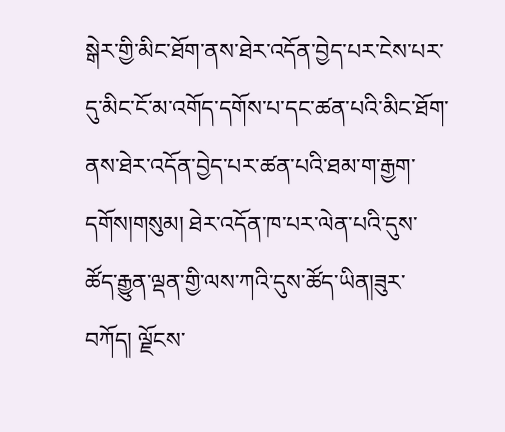སྒེར་གྱི་མིང་ཐོག་ནས་ཐེར་འདོན་བྱེད་པར་ངེས་པར་དུ་མིང་ངོ་མ་འགོད་དགོས་པ་དང་ཚན་པའི་མིང་ཐོག་ནས་ཐེར་འདོན་བྱེད་པར་ཚན་པའི་ཐམ་ག་རྒྱག་དགོས།གསུམ། ཐེར་འདོན་ཁ་པར་ལེན་པའི་དུས་ཚོད་རྒྱུན་ལྡན་གྱི་ལས་ཀའི་དུས་ཚོད་ཡིན།ཟུར་བཀོད། ལྗོངས་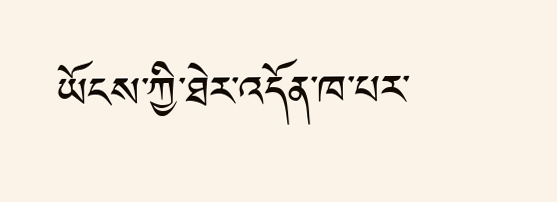ཡོངས་ཀྱི་ཐེར་འདོན་ཁ་པར་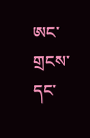ཨང་གྲངས་དང་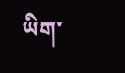ཡིག་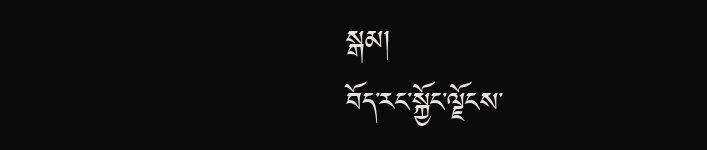སྒམ།
བོད་རང་སྐྱོང་ལྗོངས་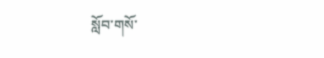སློབ་གསོ་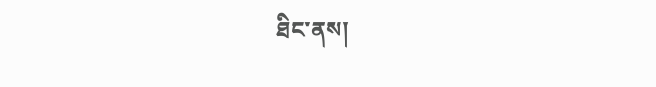ཐིང་ནས།